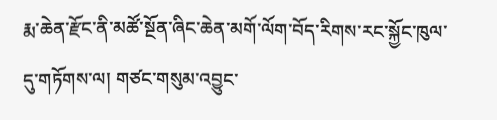རྨ་ཆེན་རྫོང་ནི་མཚོ་སྔོན་ཞིང་ཆེན་མགོ་ལོག་བོད་རིགས་རང་སྐྱོང་ཁུལ་དུ་གཏོགས་ལ། གཙང་གསུམ་འབྱུང་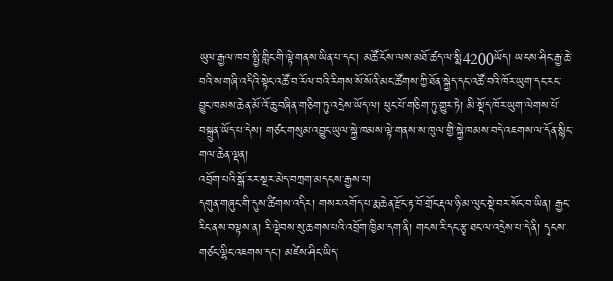ཡུལ་རྒྱལ་ཁབ་སྤྱི་གླིང་གི་ལྟེ་གནས་ཡིན་པ་དང་། མཚོ་ངོས་ལས་མཐོ་ཚད་ལ་སྨི4200ཡོད། ཡངས་ཤིང་རྒྱ་ཆེ་བའི་ས་གཞི་འདིའི་སྟེང་འཚོ་བ་རོལ་བའི་རིགས་སོ་སོའི་མང་ཚོགས་ཀྱི་ཐོན་སྐྱེད་དང་འཚོ་བའི་ཁོར་ཡུག་དང་རང་བྱུང་ཁམས་ཆེན་མོ་འོ་ཆུ་བཞིན་གཅིག་ཏུ་འདྲེས་ཡོད་ལ། ཕུང་པོ་གཅིག་ཏུ་གྱུར་ཏེ། མི་སྡོད་ཁོར་ཡུག་ལེགས་པོ་བསྐྲུན་ཡོད་པ་དེས། གཙང་གསུམ་འབྱུང་ཡུལ་སྐྱེ་ཁམས་ལྟེ་གནས་ས་ཁུལ་གྱི་སྐྱེ་ཁམས་བདེ་འཇགས་ལ་དོན་སྙིང་གལ་ཆེན་ལྡན།
འབྲོག་པའི་སྒོ་རར་སྔར་མེད་བཀྲག་མདངས་རྒྱས་པ།
དགུན་གཞུང་གི་དུས་ཚིགས་འདིར། གསར་འགོད་པ་རྨ་ཆེན་རྫོང་རྟ་བོ་གྲོང་རྡལ་ཉི་མ་ལུང་སྡེ་བར་སོང་བ་ཡིན། རྒྱང་རིང་ནས་བལྟས་ན། རི་ལྡེབས་སུ་ཆགས་པའི་འབྲོག་ཁྱིམ་དག་ནི། གངས་རི་དང་རྩྭ་ཐང་ལ་འདྲེས་པ་དེ་ནི། དྭངས་གཙང་ལྷིང་འཇགས་དང་། མཛེས་ཤིང་ཡིད་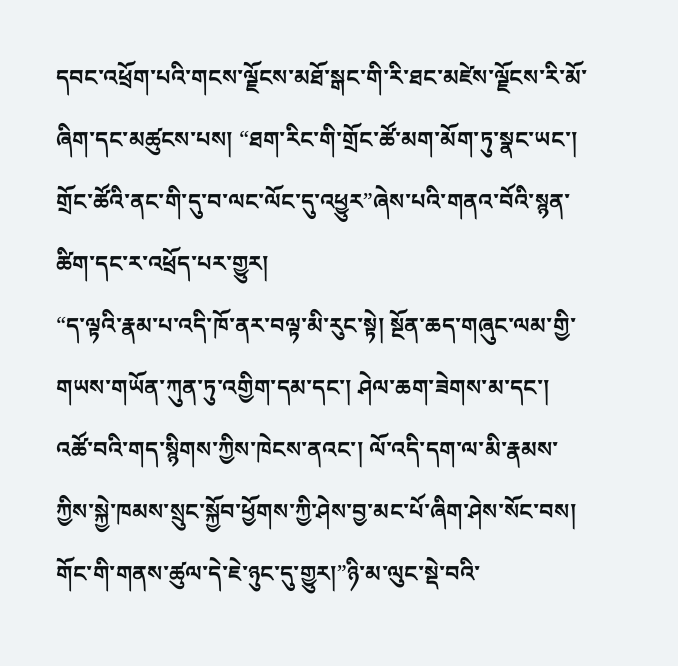དབང་འཕྲོག་པའི་གངས་ལྗོངས་མཐོ་སྒང་གི་རི་ཐང་མཛེས་ལྗོངས་རི་མོ་ཞིག་དང་མཚུངས་པས། “ཐག་རིང་གི་གྲོང་ཚོ་མག་མོག་ཏུ་སྣང་ཡང་། གྲོང་ཚོའི་ནང་གི་དུ་བ་ལང་ལོང་དུ་འཕྱུར”ཞེས་པའི་གནའ་བོའི་སྙན་ཚིག་དང་ར་འཕྲོད་པར་གྱུར།
“ད་ལྟའི་རྣམ་པ་འདི་ཁོ་ནར་བལྟ་མི་རུང་སྟེ། སྔོན་ཆད་གཞུང་ལམ་གྱི་གཡས་གཡོན་ཀུན་ཏུ་འགྱིག་དམ་དང་། ཤེལ་ཆག་ཟེགས་མ་དང་། འཚོ་བའི་གད་སྙིགས་ཀྱིས་ཁེངས་ནའང་། ལོ་འདི་དག་ལ་མི་རྣམས་ཀྱིས་སྐྱེ་ཁམས་སྲུང་སྐྱོབ་ཕྱོགས་ཀྱི་ཤེས་བྱ་མང་པོ་ཞིག་ཤེས་སོང་བས། གོང་གི་གནས་ཚུལ་དེ་ཇེ་ཉུང་དུ་གྱུར།”ཉི་མ་ལུང་སྡེ་བའི་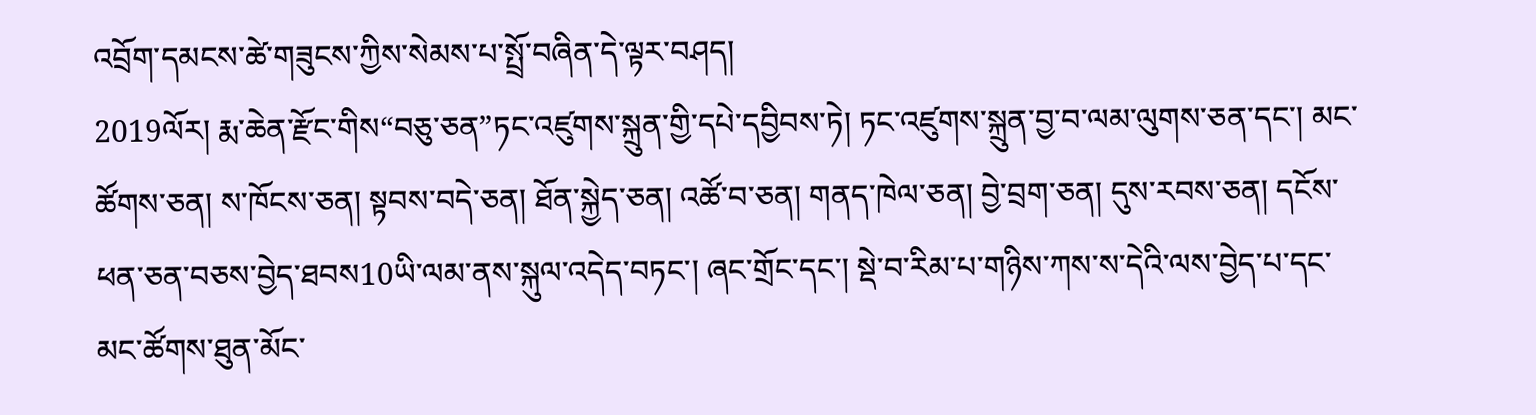འབྲོག་དམངས་ཚེ་གཟུངས་ཀྱིས་སེམས་པ་སྤྲོ་བཞིན་དེ་ལྟར་བཤད།
2019ལོར། རྨ་ཆེན་རྫོང་གིས“བཅུ་ཅན”ཏང་འཛུགས་སྐྲུན་གྱི་དཔེ་དབྱིབས་ཏེ། ཏང་འཛུགས་སྐྲུན་བྱ་བ་ལམ་ལུགས་ཅན་དང་། མང་ཚོགས་ཅན། ས་ཁོངས་ཅན། སྟབས་བདེ་ཅན། ཐོན་སྐྱེད་ཅན། འཚོ་བ་ཅན། གནད་ཁེལ་ཅན། བྱེ་བྲག་ཅན། དུས་རབས་ཅན། དངོས་ཕན་ཅན་བཅས་བྱེད་ཐབས10ཡི་ལམ་ནས་སྐུལ་འདེད་བཏང་། ཞང་གྲོང་དང་། སྡེ་བ་རིམ་པ་གཉིས་ཀས་ས་དེའི་ལས་བྱེད་པ་དང་མང་ཚོགས་ཐུན་མོང་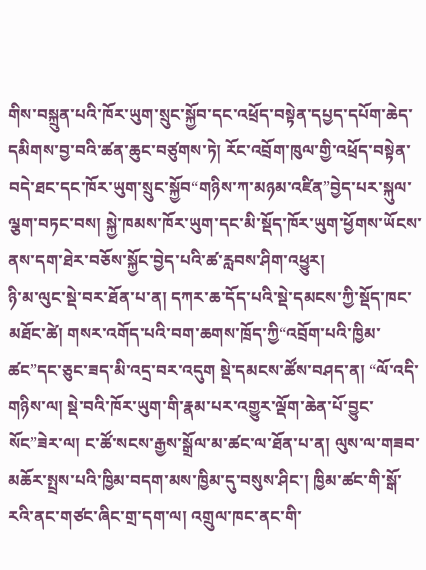གིས་བསྐྲུན་པའི་ཁོར་ཡུག་སྲུང་སྐྱོབ་དང་འཕྲོད་བསྟེན་དཔྱད་དཔོག་ཆེད་དམིགས་བྱ་བའི་ཚན་ཆུང་བཙུགས་ཏེ། རོང་འབྲོག་ཁུལ་གྱི་འཕྲོད་བསྟེན་བདེ་ཐང་དང་ཁོར་ཡུག་སྲུང་སྐྱོབ“གཉིས་ཀ་མཉམ་འཛིན”བྱེད་པར་སྐུལ་ལྕག་བཏང་བས། སྐྱེ་ཁམས་ཁོར་ཡུག་དང་མི་སྡོད་ཁོར་ཡུག་ཕྱོགས་ཡོངས་ནས་དག་ཐེར་བཅོས་སྐྱོང་བྱེད་པའི་ཚ་རླབས་ཤིག་འཕྱུར།
ཉི་མ་ལུང་སྡེ་བར་ཐོན་པ་ན། དཀར་ཆ་དོད་པའི་སྡེ་དམངས་ཀྱི་སྡོད་ཁང་མཐོང་ཚེ། གསར་འགོད་པའི་བག་ཆགས་ཁྲོད་ཀྱི“འབྲོག་པའི་ཁྱིམ་ཚང”དང་ཅུང་ཟད་མི་འདྲ་བར་འདུག སྡེ་དམངས་ཚོས་བཤད་ན། “ལོ་འདི་གཉིས་ལ། སྡེ་བའི་ཁོར་ཡུག་གི་རྣམ་པར་འགྱུར་ལྡོག་ཆེན་པོ་བྱུང་སོང”ཟེར་ལ། ང་ཚོ་སངས་རྒྱས་སྒྲོལ་མ་ཚང་ལ་ཐོན་པ་ན། ལུས་ལ་གཟབ་མཆོར་སྤྲས་པའི་ཁྱིམ་བདག་མས་ཁྱིམ་དུ་བསུས་ཤིང་། ཁྱིམ་ཚང་གི་སྒོ་རའི་ནང་གཙང་ཞིང་གྲ་དག་ལ། འགྲུལ་ཁང་ནང་གི་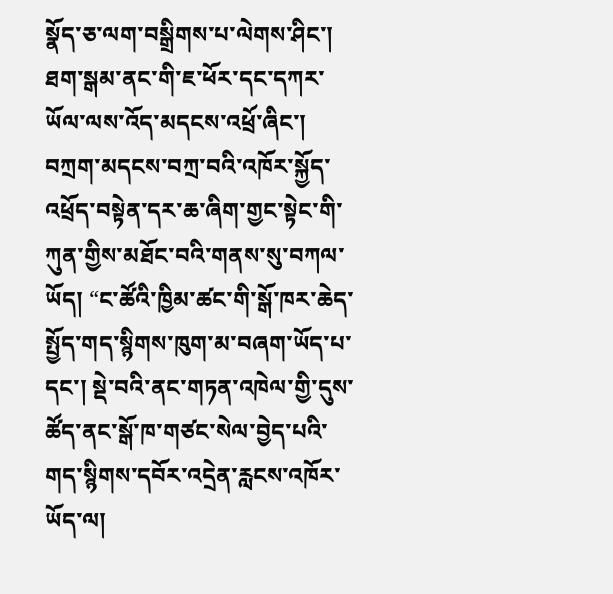སྣོད་ཅ་ལག་བསྒྲིགས་པ་ལེགས་ཤིང་། ཐག་སྒམ་ནང་གི་ཇ་ཕོར་དང་དཀར་ཡོལ་ལས་འོད་མདངས་འཕྲོ་ཞིང་། བཀྲག་མདངས་བཀྲ་བའི་འཁོར་སྐྱོད་འཕྲོད་བསྟེན་དར་ཆ་ཞིག་གྱང་སྟེང་གི་ཀུན་གྱིས་མཐོང་བའི་གནས་སུ་བཀལ་ཡོད། “ང་ཚོའི་ཁྱིམ་ཚང་གི་སྒོ་ཁར་ཆེད་སྤྱོད་གད་སྙིགས་ཁུག་མ་བཞག་ཡོད་པ་དང་། སྡེ་བའི་ནང་གཏན་འཁེལ་གྱི་དུས་ཚོད་ནང་སྒོ་ཁ་གཙང་སེལ་བྱེད་པའི་གད་སྙིགས་དབོར་འདྲེན་རླངས་འཁོར་ཡོད་ལ།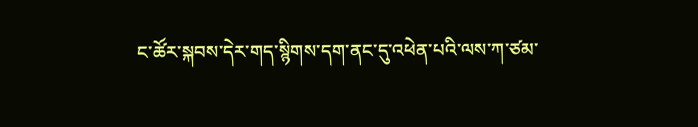ང་ཚོར་སྐབས་དེར་གད་སྙིགས་དག་ནང་དུ་འཕེན་པའི་ལས་ཀ་ཙམ་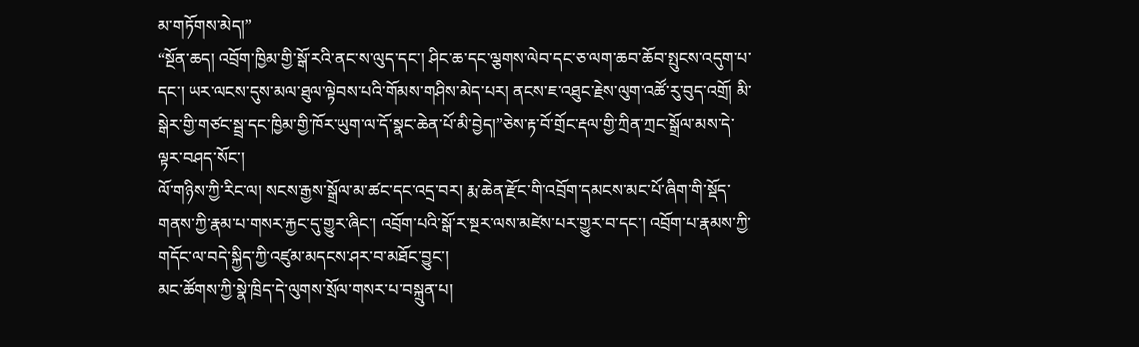མ་གཏོགས་མེད།”
“སྔོན་ཆད། འབྲོག་ཁྱིམ་གྱི་སྒོ་རའི་ནང་ས་ལུད་དང་། ཤིང་ཆ་དང་ལྕགས་ལེབ་དང་ཅ་ལག་ཆབ་ཆོབ་སྤུངས་འདུག་པ་དང་། ཡར་ལངས་དུས་མལ་ཐུལ་ལྟེབས་པའི་གོམས་གཤིས་མེད་པར། ནངས་ཇ་འཐུང་རྗེས་ལུག་འཚོ་རུ་བུད་འགྲོ། མི་སྒེར་གྱི་གཙང་སྦྲ་དང་ཁྱིམ་གྱི་ཁོར་ཡུག་ལ་དོ་སྣང་ཆེན་པོ་མི་བྱེད།”ཅེས་རྟ་བོ་གྲོང་རྡལ་གྱི་ཀྲིན་ཀྲང་སྒྲོལ་མས་དེ་ལྟར་བཤད་སོང་།
ལོ་གཉིས་ཀྱི་རིང་ལ། སངས་རྒྱས་སྒྲོལ་མ་ཚང་དང་འདྲ་བར། རྨ་ཆེན་རྫོང་གི་འབྲོག་དམངས་མང་པོ་ཞིག་གི་སྡོད་གནས་ཀྱི་རྣམ་པ་གསར་རྐྱང་དུ་གྱུར་ཞིང་། འབྲོག་པའི་སྒོ་ར་སྔར་ལས་མཛེས་པར་གྱུར་བ་དང་། འབྲོག་པ་རྣམས་ཀྱི་གདོང་ལ་བདེ་སྐྱིད་ཀྱི་འཛུམ་མདངས་ཤར་བ་མཐོང་བྱུང་།
མང་ཚོགས་ཀྱི་སྣེ་ཁྲིད་དེ་ལུགས་སྲོལ་གསར་པ་བསྐྲུན་པ།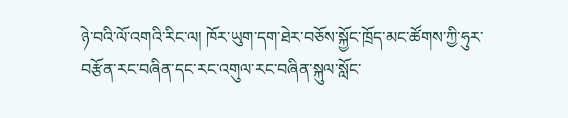ཉེ་བའི་ལོ་འགའི་རིང་ལ། ཁོར་ཡུག་དག་ཐེར་བཅོས་སྐྱོང་ཁྲོད་མང་ཚོགས་ཀྱི་ཧུར་བརྩོན་རང་བཞིན་དང་རང་འགུལ་རང་བཞིན་སྐུལ་སློང་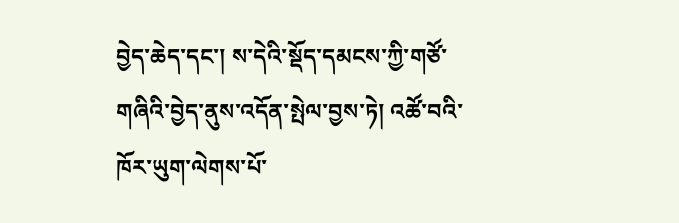བྱེད་ཆེད་དང་། ས་དེའི་སྡོད་དམངས་ཀྱི་གཙོ་གཞིའི་བྱེད་ནུས་འདོན་སྤེལ་བྱས་ཏེ། འཚོ་བའི་ཁོར་ཡུག་ལེགས་པོ་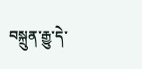བསྐྲུན་རྒྱུ་དེ་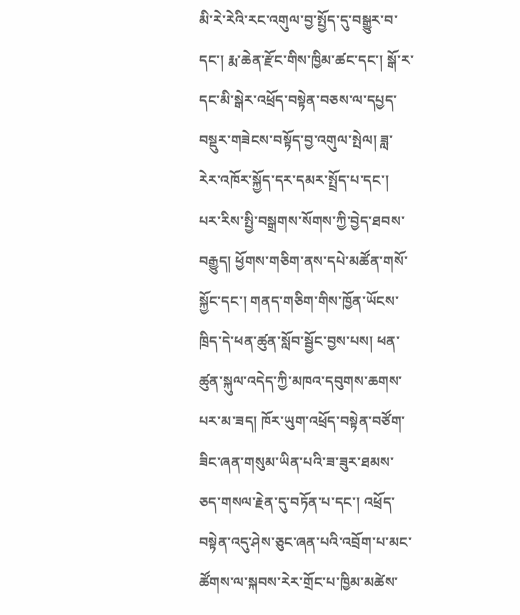མི་རེ་རེའི་རང་འགུལ་བྱ་སྤྱོད་དུ་བསྒྱུར་བ་དང་། རྨ་ཆེན་རྫོང་གིས་ཁྱིམ་ཚང་དང་། སྒོ་ར་དང་མི་སྒེར་འཕྲོད་བསྟེན་བཅས་ལ་དཔྱད་བསྡུར་གཟེངས་བསྟོད་བྱ་འགུལ་སྤེལ། ཟླ་རེར་འཁོར་སྐྱོད་དར་དམར་སྤྲོད་པ་དང་། པར་རིས་སྤྱི་བསྒྲགས་སོགས་ཀྱི་བྱེད་ཐབས་བརྒྱུད། ཕྱོགས་གཅིག་ནས་དཔེ་མཚོན་གསོ་སྐྱོང་དང་། གནད་གཅིག་གིས་ཁྱོན་ཡོངས་ཁྲིད་དེ་ཕན་ཚུན་སློབ་སྦྱོང་བྱས་པས། ཕན་ཚུན་སྐུལ་འདེད་ཀྱི་མཁའ་དབུགས་ཆགས་པར་མ་ཟད། ཁོར་ཡུག་འཕྲོད་བསྟེན་བཙོག་ཟིང་ཞན་གསུམ་ཡིན་པའི་ཟ་ཟུར་ཐམས་ཅད་གསལ་རྗེན་དུ་བཏོན་པ་དང་། འཕྲོད་བསྟེན་འདུ་ཤེས་ཅུང་ཞན་པའི་འབྲོག་པ་མང་ཚོགས་ལ་སྐབས་རེར་གྲོང་པ་ཁྱིམ་མཚེས་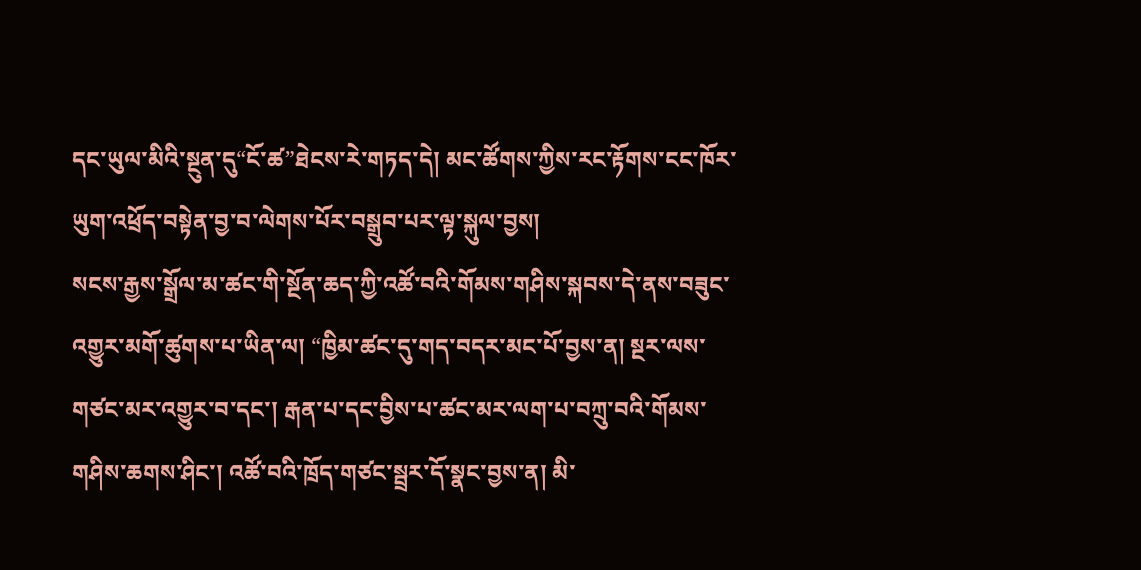དང་ཡུལ་མིའི་སྔུན་དུ“ངོ་ཚ”ཐེངས་རེ་གཏད་དེ། མང་ཚོགས་ཀྱིས་རང་རྟོགས་ངང་ཁོར་ཡུག་འཕྲོད་བསྟེན་བྱ་བ་ལེགས་པོར་བསྒྲུབ་པར་ལྟ་སྐུལ་བྱས།
སངས་རྒྱས་སྒྲོལ་མ་ཚང་གི་སྔོན་ཆད་ཀྱི་འཚོ་བའི་གོམས་གཤིས་སྐབས་དེ་ནས་བཟུང་འགྱུར་མགོ་ཚུགས་པ་ཡིན་ལ། “ཁྱིམ་ཚང་དུ་གད་བདར་མང་པོ་བྱས་ན། སྔར་ལས་གཙང་མར་འགྱུར་བ་དང་། རྒན་པ་དང་བྱིས་པ་ཚང་མར་ལག་པ་བཀྲུ་བའི་གོམས་གཤིས་ཆགས་ཤིང་། འཚོ་བའི་ཁྲོད་གཙང་སྦྲར་དོ་སྣང་བྱས་ན། མི་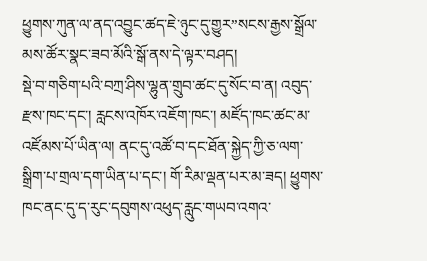ཕྱུགས་ཀུན་ལ་ནད་འབྱུང་ཚད་ཇེ་ཉུང་དུ་གྱུར”སངས་རྒྱས་སྒྲོལ་མས་ཚོར་སྣང་ཟབ་མོའི་སྒོ་ནས་དེ་ལྟར་བཤད།
སྡེ་བ་གཅིག་པའི་བཀྲ་ཤིས་ལྷུན་གྲུབ་ཚང་དུ་སོང་བ་ན། འབུད་རྫས་ཁང་དང་། རླངས་འཁོར་འཇོག་ཁང་། མཛོད་ཁང་ཚང་མ་འཛོམས་པོ་ཡིན་ལ། ནང་དུ་འཚོ་བ་དང་ཐོན་སྐྱེད་ཀྱི་ཅ་ལག་སྒྲིག་པ་གྲལ་དག་ཡིན་པ་དང་། གོ་རིམ་ལྡན་པར་མ་ཟད། ཕྱུགས་ཁང་ནང་དུ་ད་རུང་དབུགས་འཕུད་རླུང་གཡབ་འགའ་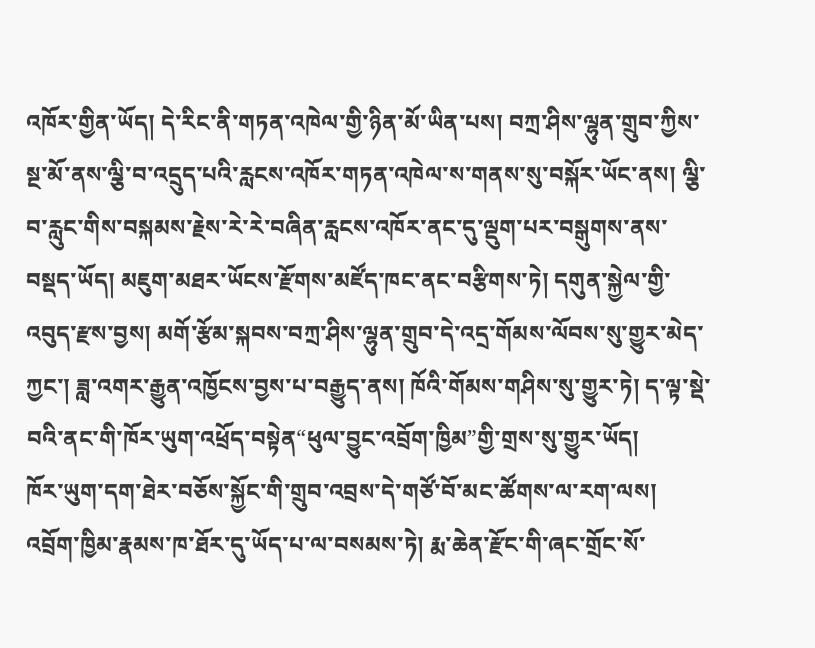འཁོར་གྱིན་ཡོད། དེ་རིང་ནི་གཏན་འཁེལ་གྱི་ཉིན་མོ་ཡིན་པས། བཀྲ་ཤིས་ལྷུན་གྲུབ་ཀྱིས་སྔ་མོ་ནས་ལྕི་བ་འདྲུད་པའི་རླངས་འཁོར་གཏན་འཁེལ་ས་གནས་སུ་བསྐོར་ཡོང་ནས། ལྕི་བ་རླུང་གིས་བསྐམས་རྗེས་རེ་རེ་བཞིན་རླངས་འཁོར་ནང་དུ་ལྡུག་པར་བསྒུགས་ནས་བསྡད་ཡོད། མཇུག་མཐར་ཡོངས་རྫོགས་མཛོད་ཁང་ནང་བརྩིགས་ཏེ། དགུན་སྐྱེལ་གྱི་འབུད་རྫས་བྱས། མགོ་རྩོམ་སྐབས་བཀྲ་ཤིས་ལྷུན་གྲུབ་དེ་འདྲ་གོམས་ལོབས་སུ་གྱུར་མེད་ཀྱང་། ཟླ་འགར་རྒྱུན་འཁྱོངས་བྱས་པ་བརྒྱུད་ནས། ཁོའི་གོམས་གཤིས་སུ་གྱུར་ཏེ། ད་ལྟ་སྡེ་བའི་ནང་གི་ཁོར་ཡུག་འཕྲོད་བསྟེན“ཕུལ་བྱུང་འབྲོག་ཁྱིམ”གྱི་གྲས་སུ་གྱུར་ཡོད།
ཁོར་ཡུག་དག་ཐེར་བཅོས་སྐྱོང་གི་གྲུབ་འབྲས་དེ་གཙོ་བོ་མང་ཚོགས་ལ་རག་ལས། འབྲོག་ཁྱིམ་རྣམས་ཁ་ཐོར་དུ་ཡོད་པ་ལ་བསམས་ཏེ། རྨ་ཆེན་རྫོང་གི་ཞང་གྲོང་སོ་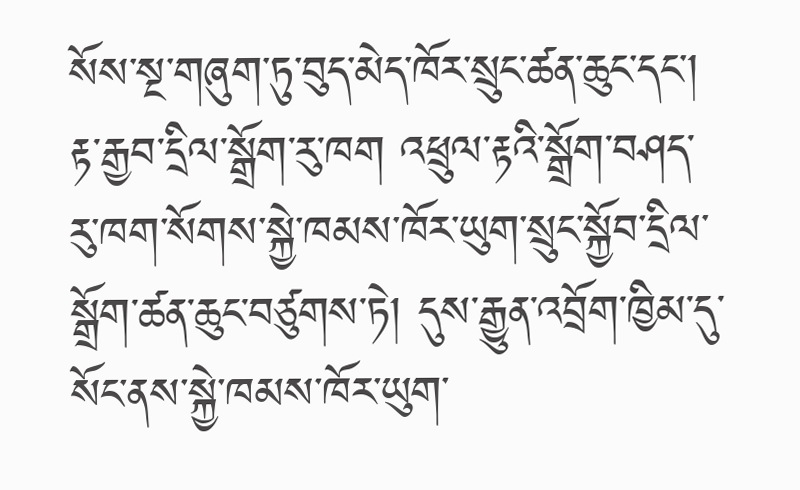སོས་སྔ་གཞུག་ཏུ་བུད་མེད་ཁོར་སྲུང་ཚན་ཆུང་དང་། རྟ་རྒྱབ་དྲིལ་སྒྲོག་རུ་ཁག འཕྲུལ་རྟའི་སྒྲོག་བཤད་རུ་ཁག་སོགས་སྐྱེ་ཁམས་ཁོར་ཡུག་སྲུང་སྐྱོབ་དྲིལ་སྒྲོག་ཚན་ཆུང་བཙུགས་ཏེ། དུས་རྒྱུན་འབྲོག་ཁྱིམ་དུ་སོང་ནས་སྐྱེ་ཁམས་ཁོར་ཡུག་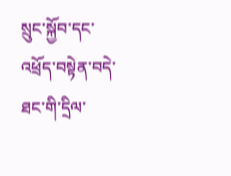སྲུང་སྐྱོབ་དང་འཕྲོད་བསྟེན་བདེ་ཐང་གི་དྲིལ་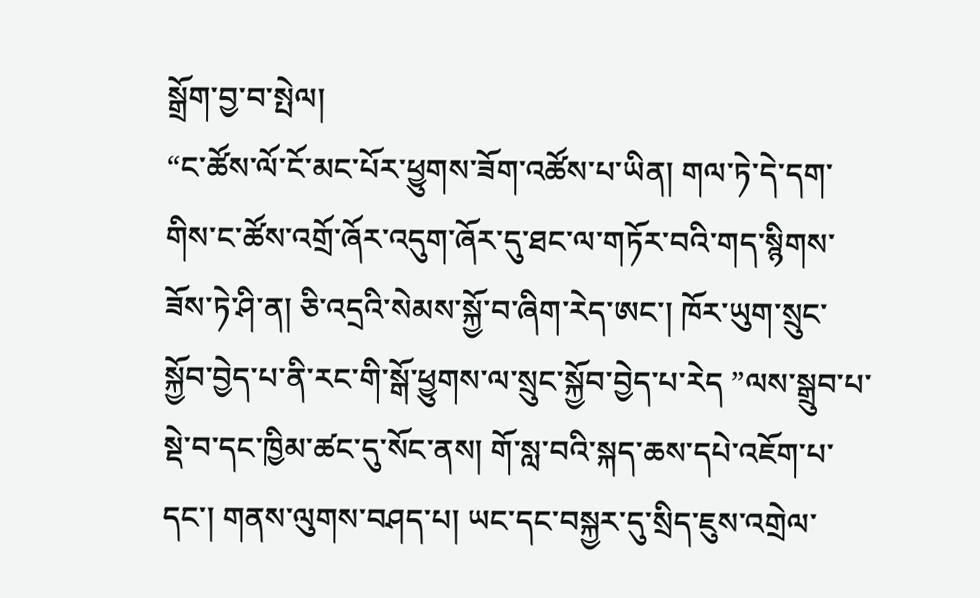སྒྲོག་བྱ་བ་སྤེལ།
“ང་ཚོས་ལོ་ངོ་མང་པོར་ཕྱུགས་ཟོག་འཚོས་པ་ཡིན། གལ་ཏེ་དེ་དག་གིས་ང་ཚོས་འགྲོ་ཞོར་འདུག་ཞོར་དུ་ཐང་ལ་གཏོར་བའི་གད་སྙིགས་ཟོས་ཏེ་ཤི་ན། ཅི་འདྲའི་སེམས་སྐྱོ་བ་ཞིག་རེད་ཨང་། ཁོར་ཡུག་སྲུང་སྐྱོབ་བྱེད་པ་ནི་རང་གི་སྒོ་ཕྱུགས་ལ་སྲུང་སྐྱོབ་བྱེད་པ་རེད ”ལས་སྒྲུབ་པ་སྡེ་བ་དང་ཁྱིམ་ཚང་དུ་སོང་ནས། གོ་སླ་བའི་སྐད་ཆས་དཔེ་འཇོག་པ་དང་། གནས་ལུགས་བཤད་པ། ཡང་དང་བསྐྱར་དུ་སྲིད་ཇུས་འགྲེལ་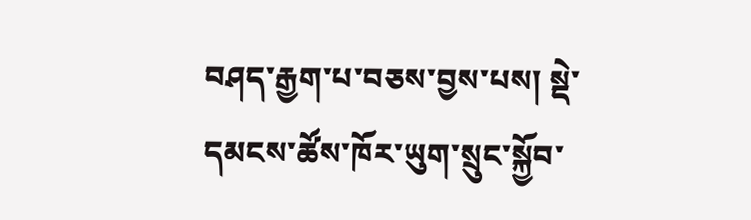བཤད་རྒྱག་པ་བཅས་བྱས་པས། སྡེ་དམངས་ཚོས་ཁོར་ཡུག་སྲུང་སྐྱོབ་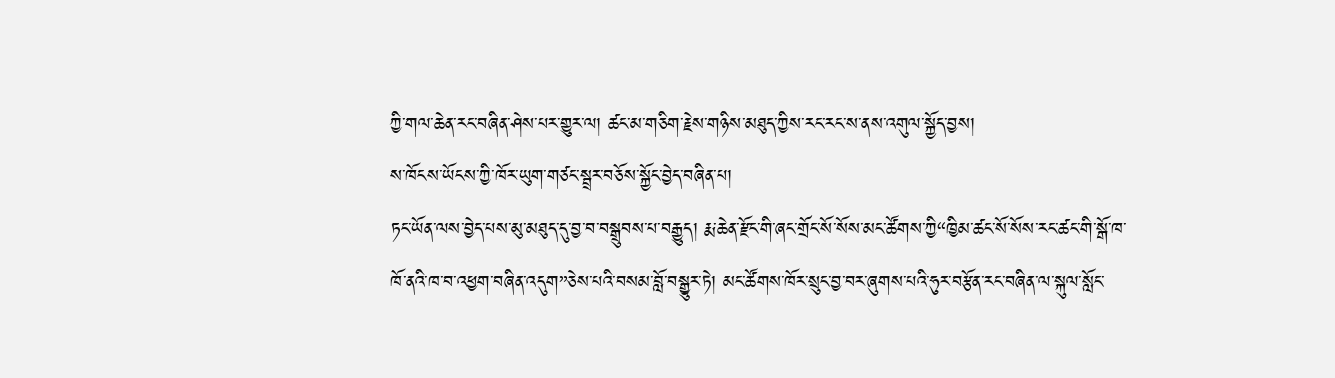ཀྱི་གལ་ཆེན་རང་བཞིན་ཤེས་པར་གྱུར་ལ། ཚང་མ་གཅིག་རྗེས་གཉིས་མཐུད་ཀྱིས་རང་རང་ས་ནས་འགུལ་སྐྱོད་བྱས།
ས་ཁོངས་ཡོངས་ཀྱི་ཁོར་ཡུག་གཙང་སྦྲར་བཅོས་སྐྱོང་བྱེད་བཞིན་པ།
ཏང་ཡོན་ལས་བྱེད་པས་མུ་མཐུད་དུ་བྱ་བ་བསྒྲུབས་པ་བརྒྱུད། རྨ་ཆེན་རྫོང་གི་ཞང་གྲོང་སོ་སོས་མང་ཚོགས་ཀྱི“ཁྱིམ་ཚང་སོ་སོས་རང་ཚང་གི་སྒོ་ཁ་ཁོ་ནའི་ཁ་བ་འཕྱག་བཞིན་འདུག”ཅེས་པའི་བསམ་བློ་བསྒྱུར་ཏེ། མང་ཚོགས་ཁོར་སྲུང་བྱ་བར་ཞུགས་པའི་ཧུར་བརྩོན་རང་བཞིན་ལ་སྐུལ་སློང་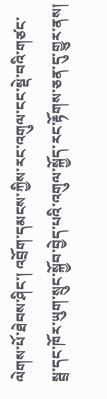ལེགས་པོ་ཐེབས་ཤིང་། འབྲོག་དམངས་ཀྱིས་རང་འགུལ་ངང་སྡེ་བའི་གཙང་སྦྲ་དང་ཁོར་ཡུག་སྲུང་སྐྱོབ་བྱེད་པའི་འགུལ་སྐྱོད་རང་རྟོགས་ཅན་དུ་གྱུར་ནས།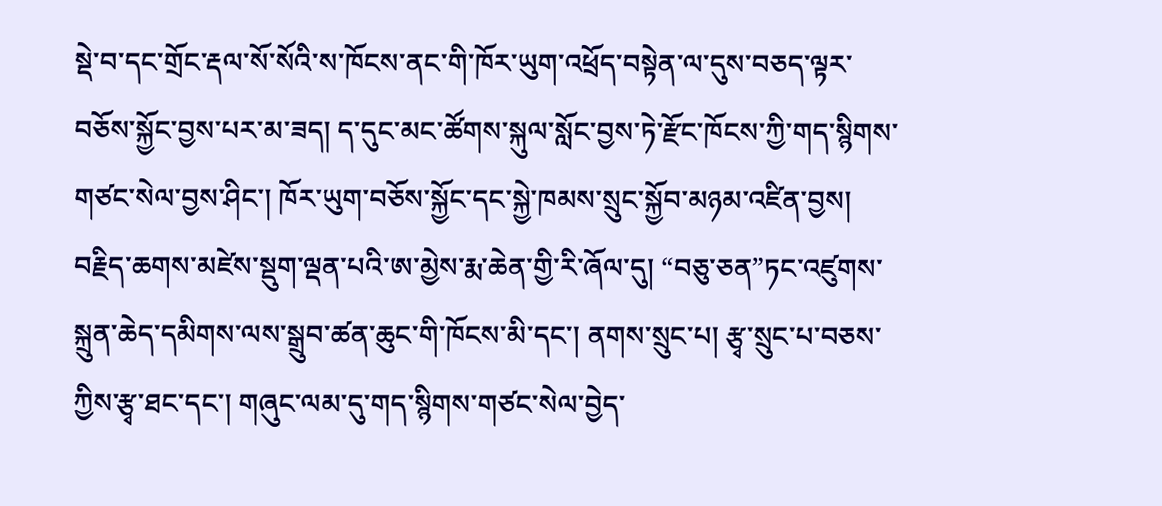སྡེ་བ་དང་གྲོང་རྡལ་སོ་སོའི་ས་ཁོངས་ནང་གི་ཁོར་ཡུག་འཕྲོད་བསྟེན་ལ་དུས་བཅད་ལྟར་བཅོས་སྐྱོང་བྱས་པར་མ་ཟད། ད་དུང་མང་ཚོགས་སྐུལ་སློང་བྱས་ཏེ་རྫོང་ཁོངས་ཀྱི་གད་སྙིགས་གཙང་སེལ་བྱས་ཤིང་། ཁོར་ཡུག་བཅོས་སྐྱོང་དང་སྐྱེ་ཁམས་སྲུང་སྐྱོབ་མཉམ་འཛིན་བྱས།
བརྗིད་ཆགས་མཛེས་སྡུག་ལྡན་པའི་ཨ་མྱེས་རྨ་ཆེན་གྱི་རི་ཞོལ་དུ། “བཅུ་ཅན”ཏང་འཛུགས་སྐྲུན་ཆེད་དམིགས་ལས་སྒྲུབ་ཚན་ཆུང་གི་ཁོངས་མི་དང་། ནགས་སྲུང་པ། རྩྭ་སྲུང་པ་བཅས་ཀྱིས་རྩྭ་ཐང་དང་། གཞུང་ལམ་དུ་གད་སྙིགས་གཙང་སེལ་བྱེད་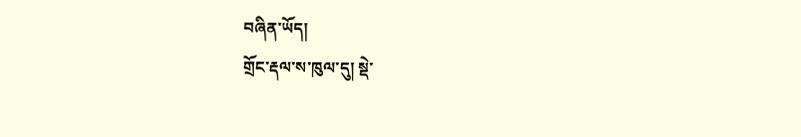བཞིན་ཡོད།
གྲོང་རྡལ་ས་ཁུལ་དུ། སྡེ་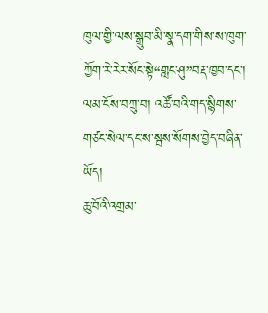ཁུལ་གྱི་ལས་སྒྲུབ་མི་སྣ་དག་གིས་ས་ཁུག་ཀྱོག་རེ་རེར་སོང་སྟེ“གླང་ཤུ”བརྡ་ཁྱབ་དང་། ལམ་ངོས་བཀྲུ་བ། འཚོ་བའི་གད་སྙིགས་གཙང་སེལ་དང་ས་སྦས་སོགས་བྱེད་བཞིན་ཡོད།
ཆུ་བོའི་འགྲམ་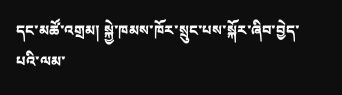དང་མཚོ་འགྲམ། སྐྱེ་ཁམས་ཁོར་སྲུང་པས་སྐོར་ཞིབ་བྱེད་པའི་ལམ་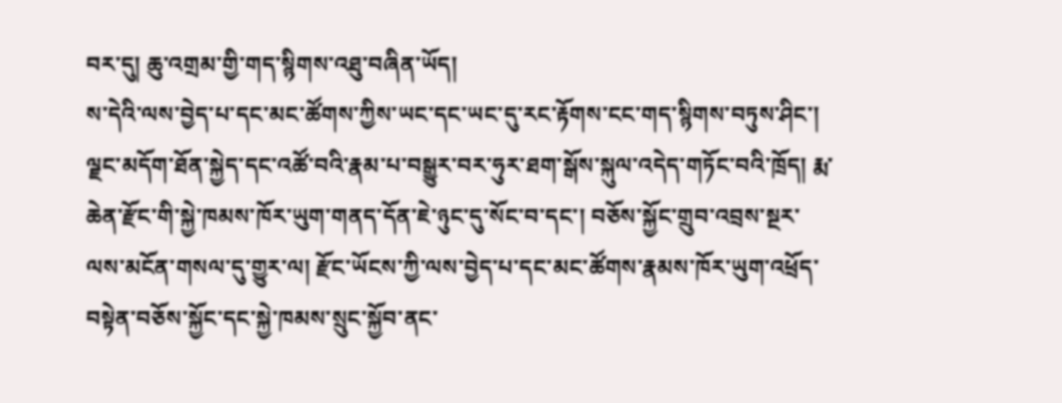བར་དུ། ཆུ་འགྲམ་གྱི་གད་སྙིགས་འཐུ་བཞིན་ཡོད།
ས་དེའི་ལས་བྱེད་པ་དང་མང་ཚོགས་ཀྱིས་ཡང་དང་ཡང་དུ་རང་རྟོགས་ངང་གད་སྙིགས་བཏུས་ཤིང་། ལྗང་མདོག་ཐོན་སྐྱེད་དང་འཚོ་བའི་རྣམ་པ་བསྒྱུར་བར་ཧུར་ཐག་སྒོས་སྐུལ་འདེད་གཏོང་བའི་ཁྲོད། རྨ་ཆེན་རྫོང་གི་སྐྱེ་ཁམས་ཁོར་ཡུག་གནད་དོན་ཇེ་ཉུང་དུ་སོང་བ་དང་། བཅོས་སྐྱོང་གྲུབ་འབྲས་སྔར་ལས་མངོན་གསལ་དུ་གྱུར་ལ། རྫོང་ཡོངས་ཀྱི་ལས་བྱེད་པ་དང་མང་ཚོགས་རྣམས་ཁོར་ཡུག་འཕྲོད་བསྟེན་བཅོས་སྐྱོང་དང་སྐྱེ་ཁམས་སྲུང་སྐྱོབ་ནང་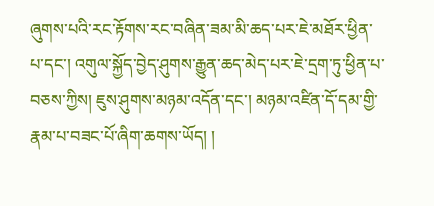ཞུགས་པའི་རང་རྟོགས་རང་བཞིན་ཟམ་མི་ཆད་པར་ཇེ་མཐོར་ཕྱིན་པ་དང་། འགུལ་སྐྱོད་བྱེད་ཤུགས་རྒྱུན་ཆད་མེད་པར་ཇེ་དྲག་ཏུ་ཕྱིན་པ་བཅས་ཀྱིས། ཇུས་ཤུགས་མཉམ་འདོན་དང་། མཉམ་འཛིན་དོ་དམ་གྱི་རྣམ་པ་བཟང་པོ་ཞིག་ཆགས་ཡོད། །